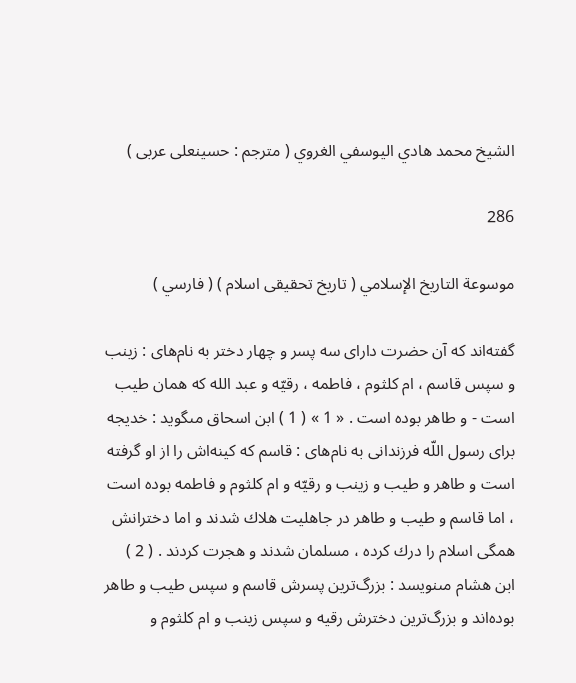الشيخ محمد هادي اليوسفي الغروي ( مترجم : حسينعلى عربى )

286

موسوعة التاريخ الإسلامي ( تاريخ تحقيقى اسلام ) ( فارسي )

گفته‌اند كه آن حضرت داراى سه پسر و چهار دختر به نام‌هاى : زينب و سپس قاسم ، ام كلثوم ، فاطمه ، رقيّه و عبد الله كه همان طيب است - و طاهر بوده است . « 1 » ( 1 ) ابن اسحاق مىگويد : خديجه براى رسول اللّه فرزندانى به نام‌هاى : قاسم كه كينه‌اش را از او گرفته است و طاهر و طيب و زينب و رقيّه و ام كلثوم و فاطمه بوده است ، اما قاسم و طيب و طاهر در جاهليت هلاك شدند و اما دخترانش همگى اسلام را درك كرده ، مسلمان شدند و هجرت كردند . ( 2 ) ابن هشام مىنويسد : بزرگ‌ترين پسرش قاسم و سپس طيب و طاهر بوده‌اند و بزرگ‌ترين دخترش رقيه و سپس زينب و ام كلثوم و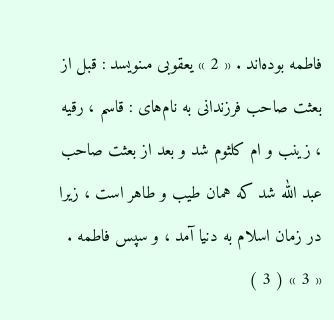فاطمه بوده‌اند . « 2 » يعقوبى مىنويسد : قبل از بعثت صاحب فرزندانى به نام‌هاى : قاسم ، رقيه ، زينب و ام كلثوم شد و بعد از بعثت صاحب عبد الله شد كه همان طيب و طاهر است ، زيرا در زمان اسلام به دنيا آمد ، و سپس فاطمه . « 3 » ( 3 )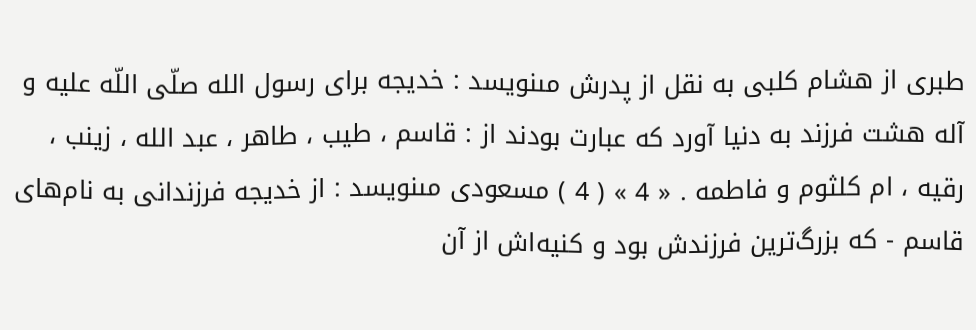طبرى از هشام كلبى به نقل از پدرش مىنويسد : خديجه براى رسول الله صلّى اللّه عليه و آله هشت فرزند به دنيا آورد كه عبارت بودند از : قاسم ، طيب ، طاهر ، عبد الله ، زينب ، رقيه ، ام كلثوم و فاطمه . « 4 » ( 4 ) مسعودى مىنويسد : از خديجه فرزندانى به نام‌هاى قاسم - كه بزرگ‌ترين فرزندش بود و كنيه‌اش از آن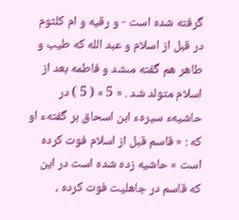گرفته شده است - و رقيه و ام كلثوم در قبل از اسلام و عبد الله كه طيب و طاهر هم گفته مىشد و فاطمه بعد از اسلام متولد شد . « 5 » ( 5 ) در حاشيهء سيرهء ابن اسحاق بر گفتهء او كه : « قاسم قبل از اسلام فوت كرده است » حاشيه زده شده است در اين كه قاسم در جاهليت فوت كرده ،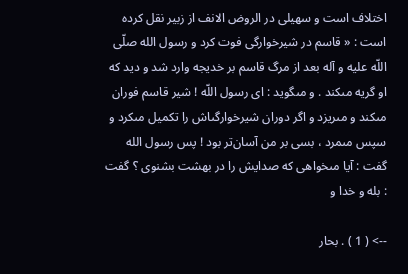اختلاف است و سهيلى در الروض الانف از زبير نقل كرده است : « قاسم در شيرخوارگى فوت كرد و رسول الله صلّى اللّه عليه و آله بعد از مرگ قاسم بر خديجه وارد شد و ديد كه او گريه مىكند . و مىگويد : اى رسول اللّه ! شير قاسم فوران مىكند و مىريزد و اگر دوران شيرخوارگىاش را تكميل مىكرد و سپس مىمرد ، بسى بر من آسان‌تر بود ! پس رسول الله گفت : آيا مىخواهى كه صدايش را در بهشت بشنوى ؟ گفت : بله و خدا و

--> ( 1 ) . بحار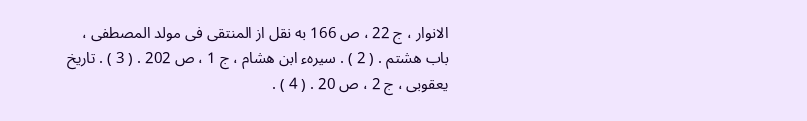الانوار ، ج 22 ، ص 166 به نقل از المنتقى فى مولد المصطفى ، باب هشتم . ( 2 ) . سيرهء ابن هشام ، ج 1 ، ص 202 . ( 3 ) . تاريخ يعقوبى ، ج 2 ، ص 20 . ( 4 ) .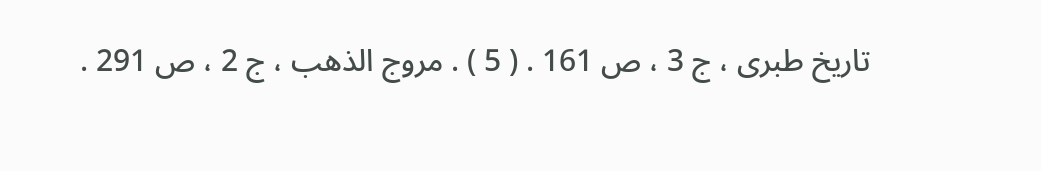تاريخ طبرى ، ج 3 ، ص 161 . ( 5 ) . مروج الذهب ، ج 2 ، ص 291 .